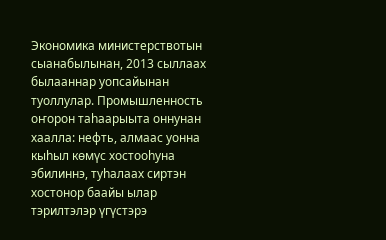Экономика министерствотын сыанабылынан, 2013 сыллаах былааннар уопсайынан туоллулар. Промышленность оҥорон таһаарыыта оннунан хаалла: нефть, алмаас уонна кыһыл көмүс хостооһуна эбилиннэ, туһалаах сиртэн хостонор баайы ылар тэрилтэлэр үгүстэрэ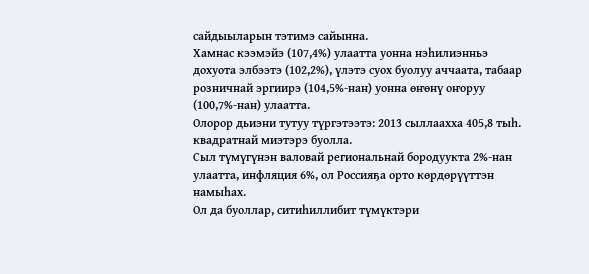сайдыыларын тэтимэ сайынна.
Хамнас кээмэйэ (107,4%) улаатта уонна нэһилиэнньэ дохуота элбээтэ (102,2%), үлэтэ суох буолуу аччаата, табаар розничнай эргиирэ (104,5%-нан) уонна өҥөнү оҥоруу (100,7%-нан) улаатта.
Олорор дьиэни тутуу түргэтээтэ: 2013 сыллаахха 405,8 тыһ. квадратнай миэтэрэ буолла.
Сыл түмүгүнэн валовай региональнай бородуукта 2%-нан улаатта, инфляция 6%, ол Россияҕа орто көрдөрүүттэн намыһах.
Ол да буоллар, ситиһиллибит түмүктэри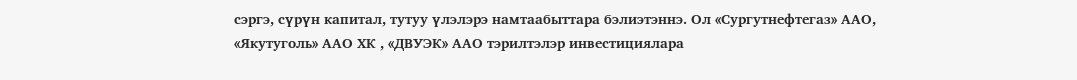сэргэ, сүрүн капитал, тутуу үлэлэрэ намтаабыттара бэлиэтэннэ. Ол «Сургутнефтегаз» ААО, «Якутуголь» ААО ХК , «ДВУЭК» ААО тэрилтэлэр инвестициялара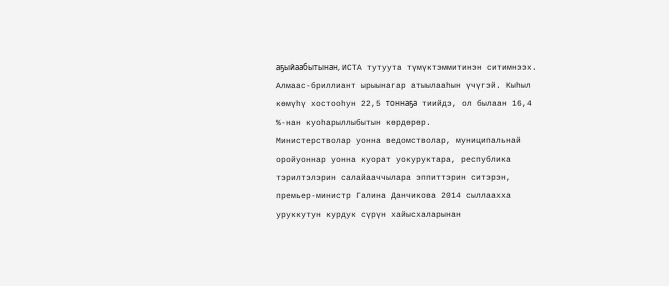аҕыйаабытынан, ИСТА тутуута түмүктэммитинэн ситимнээх.
Алмаас-бриллиант ырыынагар атыылааһын үчүгэй. Кыһыл көмүһү хостооһун 22,5 тоннаҕа тиийдэ, ол былаан 16,4 %-нан куоһарыллыбытын көрдөрөр.
Министерстволар уонна ведомстволар, муниципальнай оройуоннар уонна куорат уокуруктара, республика тэрилтэлэрин салайааччылара эппиттэрин ситэрэн, премьер-министр Галина Данчикова 2014 сыллаахха уруккутун курдук сүрүн хайысхаларынан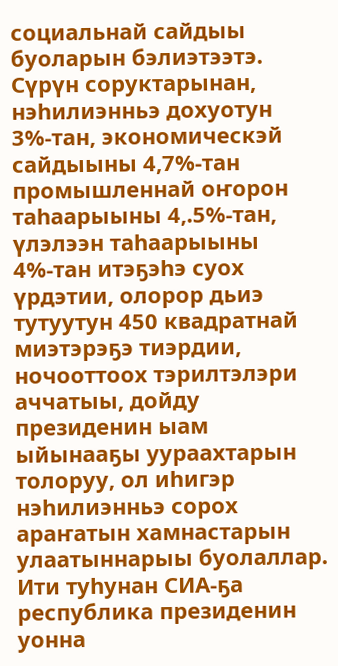социальнай сайдыы буоларын бэлиэтээтэ.
Сүрүн соруктарынан, нэһилиэнньэ дохуотун 3%-тан, экономическэй сайдыыны 4,7%-тан промышленнай оҥорон таһаарыыны 4,.5%-тан, үлэлээн таһаарыыны 4%-тан итэҕэһэ суох үрдэтии, олорор дьиэ тутуутун 450 квадратнай миэтэрэҕэ тиэрдии, ночооттоох тэрилтэлэри аччатыы, дойду президенин ыам ыйынааҕы уураахтарын толоруу, ол иһигэр нэһилиэнньэ сорох араҥатын хамнастарын улаатыннарыы буолаллар.
Ити туһунан СИА-ҕа республика президенин уонна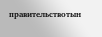правительствотын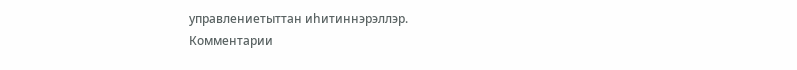управлениетыттан иһитиннэрэллэр.
Комментарии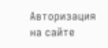Авторизация на сайте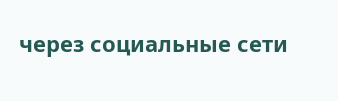через социальные сети